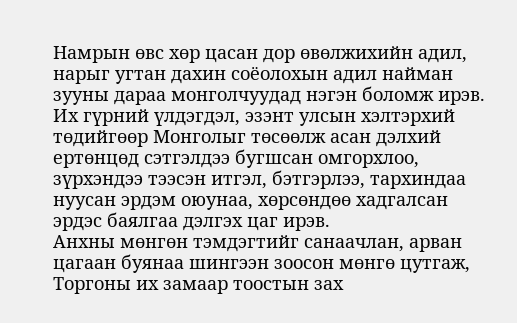Намрын өвс хөр цасан дор өвөлжихийн адил, нарыг угтан дахин соёолохын адил найман зууны дараа монголчуудад нэгэн боломж ирэв. Их гүрний үлдэгдэл, эзэнт улсын хэлтэрхий төдийгөөр Монголыг төсөөлж асан дэлхий ертөнцөд сэтгэлдээ бугшсан омгорхлоо, зүрхэндээ тээсэн итгэл, бэтгэрлээ, тархиндаа нуусан эрдэм оюунаа, хөрсөндөө хадгалсан эрдэс баялгаа дэлгэх цаг ирэв.
Анхны мөнгөн тэмдэгтийг санаачлан, арван цагаан буянаа шингээн зоосон мөнгө цутгаж, Торгоны их замаар тоостын зах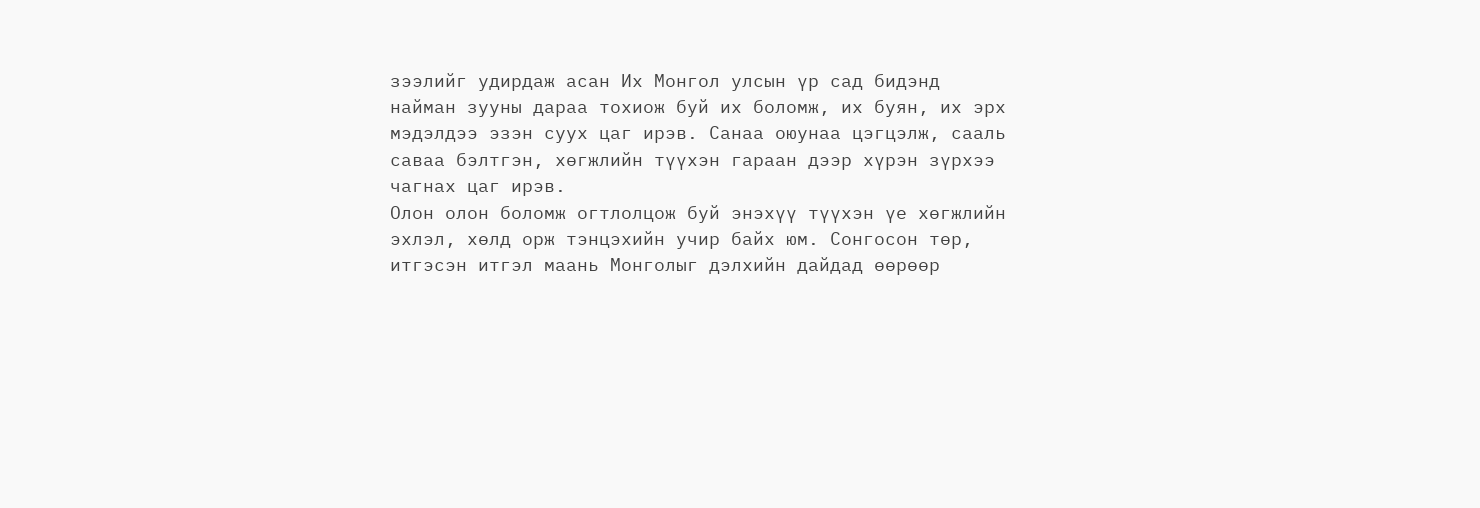зээлийг удирдаж асан Их Монгол улсын үр сад бидэнд найман зууны дараа тохиож буй их боломж, их буян, их эрх мэдэлдээ эзэн суух цаг ирэв. Санаа оюунаа цэгцэлж, сааль саваа бэлтгэн, хөгжлийн түүхэн гараан дээр хүрэн зүрхээ чагнах цаг ирэв.
Олон олон боломж огтлолцож буй энэхүү түүхэн үе хөгжлийн эхлэл, хөлд орж тэнцэхийн учир байх юм. Сонгосон төр, итгэсэн итгэл маань Монголыг дэлхийн дайдад өөрөөр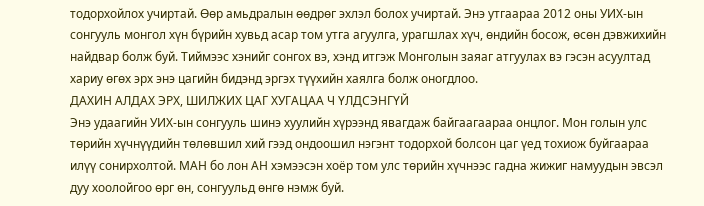тодорхойлох учиртай. Өөр амьдралын өөдрөг эхлэл болох учиртай. Энэ утгаараа 2012 оны УИХ-ын сонгууль монгол хүн бүрийн хувьд асар том утга агуулга, урагшлах хүч, өндийн босож, өсөн дэвжихийн найдвар болж буй. Тиймээс хэнийг сонгох вэ, хэнд итгэж Монголын заяаг атгуулах вэ гэсэн асуултад хариу өгөх эрх энэ цагийн бидэнд эргэх түүхийн хаялга болж оногдлоо.
ДАХИН АЛДАХ ЭРХ, ШИЛЖИХ ЦАГ ХУГАЦАА Ч ҮЛДСЭНГҮЙ
Энэ удаагийн УИХ-ын сонгууль шинэ хуулийн хүрээнд явагдаж байгаагаараа онцлог. Мон голын улс төрийн хүчнүүдийн төлөвшил хий гээд ондоошил нэгэнт тодорхой болсон цаг үед тохиож буйгаараа илүү сонирхолтой. МАН бо лон АН хэмээсэн хоёр том улс төрийн хүчнээс гадна жижиг намуудын эвсэл дуу хоолойгоо өрг өн, сонгуульд өнгө нэмж буй.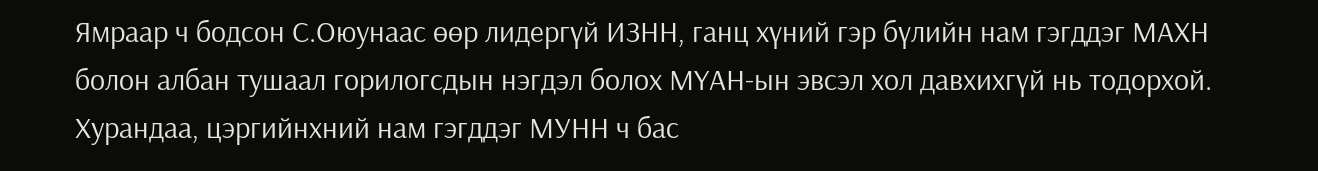Ямраар ч бодсон С.Оюунаас өөр лидергүй ИЗНН, ганц хүний гэр бүлийн нам гэгддэг МАХН болон албан тушаал горилогсдын нэгдэл болох МҮАН-ын эвсэл хол давхихгүй нь тодорхой. Хурандаа, цэргийнхний нам гэгддэг МУНН ч бас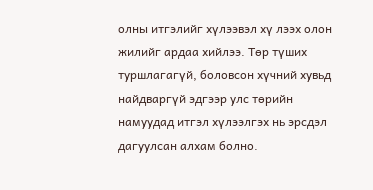олны итгэлийг хүлээвэл хү лээх олон жилийг ардаа хийлээ. Төр түших туршлагагүй, боловсон хүчний хувьд найдваргүй эдгээр улс төрийн намуудад итгэл хүлээлгэх нь эрсдэл дагуулсан алхам болно.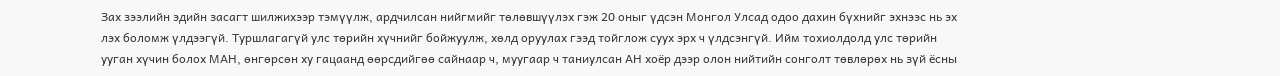Зах зээлийн эдийн засагт шилжихээр тэмүүлж, ардчилсан нийгмийг төлөвшүүлэх гэж 20 оныг үдсэн Монгол Улсад одоо дахин бүхнийг эхнээс нь эх лэх боломж үлдээгүй. Туршлагагүй улс төрийн хүчнийг бойжуулж, хөлд оруулах гээд тойглож суух эрх ч үлдсэнгүй. Ийм тохиолдолд улс төрийн ууган хүчин болох МАН, өнгөрсөн ху гацаанд өөрсдийгөө сайнаар ч, муугаар ч таниулсан АН хоёр дээр олон нийтийн сонголт төвлөрөх нь зүй ёсны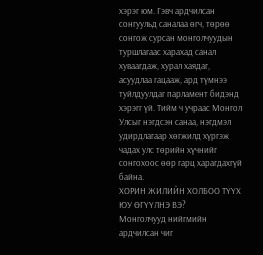хэрэг юм. Гэвч ардчилсан сонгуульд саналаа өгч, төрөө сонгож сурсан монголчуудын туршлагаас харахад санал хуваагдаж, хурал хаядаг, асуудлаа гацааж, ард түмнээ туйлдуулдаг парламент бидэнд хэрэгг үй. Тийм ч учраас Монгол Улсыг нэгдсэн санаа, нэгдмэл удирдлагаар хөгжилд хүргэж чадах улс төрийн хүчнийг сонгохоос өөр гарц харагдахгүй байна.
ХОРИН ЖИЛИЙН ХОЛБОО ТҮҮХ ЮУ ӨГҮҮЛНЭ ВЭ?
Монголчууд нийгмийн ардчилсан чиг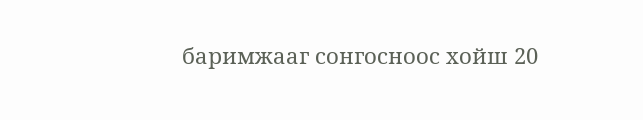баримжааг сонгосноос хойш 20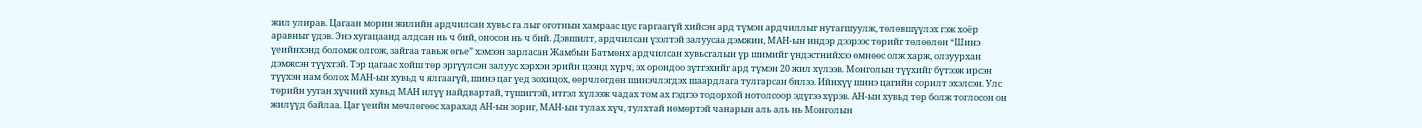жил улирав. Цагаан морин жилийн ардчилсан хувьс га лыг оготнын хамраас цус гаргаагүй хийсэн ард түмэн ардчиллыг нутагшуулж, төлөвшүүлэх гэж хоёр аравныг үдэв. Энэ хугацаанд алдсан нь ч бий, оносон нь ч бий. Дэвшилт, ардчилсан үзэлтэй залуусаа дэмжин, МАН-ын индэр дээрээс төрийг төлөөлөн “Шинэ үеийнхэнд боломж олгож, зайгаа тавьж өгье” хэмээн зарласан Жамбын Батмөнх ардчилсан хувьсгалын үр шимийг үндэстнийхээ өмнөөс олж харж, олзуурхан дэмжсэн түүхтэй. Тэр цагаас хойш төр эргүүлсэн залуус хэрхэн эрийн цээнд хүрч, эх орондоо зүтгэхийг ард түмэн 20 жил хүлээв. Монголын түүхийг бүтээж ирсэн түүхэн нам болох МАН-ын хувьд ч ялгаагүй, шинэ цаг үед зохицох, өөрчлөгдөн шинэчлэгдэх шаардлага тулгарсан билээ. Ийнхүү шинэ цагийн сорилт эхэлсэн. Улс төрийн ууган хүчний хувьд МАН илүү найдвартай, түшигтэй, итгэл хүлээж чадах том ах гэдгээ тодорхой нотолсоор эдүгээ хүрэв. АН-ын хувьд төр болж тоглосон он жилүүд байлаа. Цаг үеийн мөчлөгөөс харахад АН-ын зориг, МАН-ын тулах хүч, тулхтай нөмөртэй чанарын аль аль нь Монголын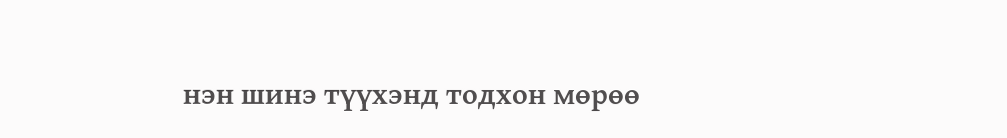нэн шинэ түүхэнд тодхон мөрөө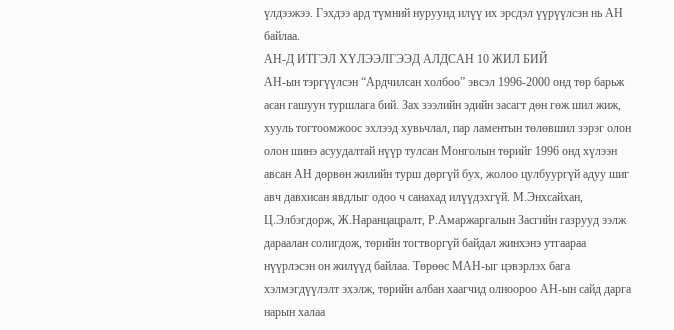үлдээжээ. Гэхдээ ард түмний нуруунд илүү их эрсдэл үүрүүлсэн нь АН байлаа.
АН-Д ИТГЭЛ ХҮЛЭЭЛГЭЭД АЛДСАН 10 ЖИЛ БИЙ
АН-ын тэргүүлсэн “Ардчилсан холбоо” эвсэл 1996-2000 онд төр барьж асан гашуун туршлага бий. Зах зээлийн эдийн засагт дөн гөж шил жиж, хууль тогтоомжоос эхлээд хувьчлал, пар ламентын төлөвшил зэрэг олон олон шинэ асуудалтай нүүр тулсан Монголын төрийг 1996 онд хүлээн авсан АН дөрвөн жилийн турш дөргүй бух, жолоо цулбуургүй адуу шиг авч давхисан явдлыг одоо ч санахад илүүдэхгүй. М.Энхсайхан, Ц.Элбэгдорж, Ж.Наранцацралт, Р.Амаржаргалын Засгийн газрууд ээлж дараалан солигдож, төрийн тогтворгүй байдал жинхэнэ утгаараа нүүрлэсэн он жилүүд байлаа. Төрөөс МАН-ыг цэвэрлэх бага хэлмэгдүүлэлт эхэлж, төрийн албан хаагчид олноороо АН-ын сайд дарга нарын халаа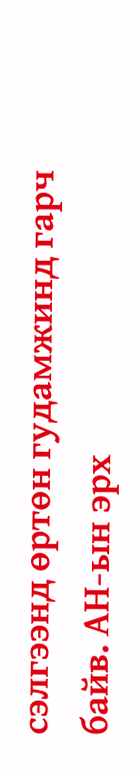сэлгээнд өртөн гудамжинд гарч байв. АН-ын эрх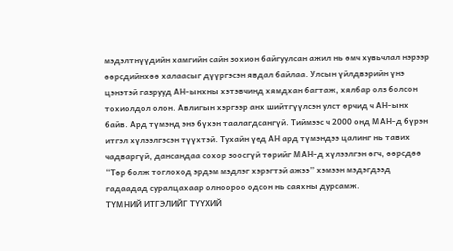мэдэлтнүүдийн хамгийн сайн зохион байгуулсан ажил нь өмч хувьчлал нэрээр өөрсдийнхөө халаасыг дүүргэсэн явдал байлаа. Улсын үйлдвэрийн үнэ цэнэтэй газрууд АН-ынхны хэтэвчинд хямдхан багтаж, хялбар олз болсон тохиолдол олон. Авлигын хэргээр анх шийтгүүлсэн улст өрчид ч АН-ынх байв. Ард түмэнд энэ бүхэн таалагдсангүй. Тиймээс ч 2000 онд МАН-д бүрэн итгэл хүлээлгэсэн түүхтэй. Тухайн үед АН ард түмэндээ цалинг нь тавих чадваргүй, дансандаа сохор зоосгүй төрийг МАН-д хүлээлгэн өгч, өөрсдөө “Төр болж тоглоход эрдэм мэдлэг хэрэгтэй ажээ” хэмээн мэдэгдээд гадаадад суралцахаар олноороо одсон нь саяхны дурсамж.
ТҮМНИЙ ИТГЭЛИЙГ ТҮҮХИЙ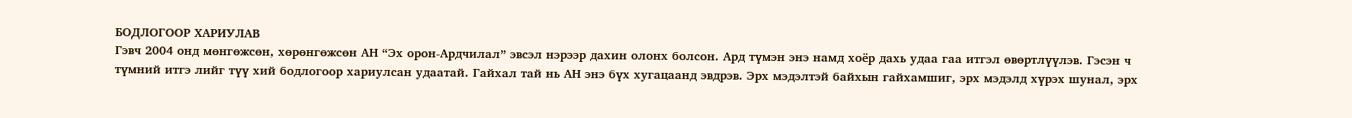БОДЛОГООР ХАРИУЛАВ
Гэвч 2004 онд мөнгөжсөн, хөрөнгөжсөн АН “Эх орон-Ардчилал” эвсэл нэрээр дахин олонх болсон. Ард түмэн энэ намд хоёр дахь удаа гаа итгэл өвөртлүүлэв. Гэсэн ч түмний итгэ лийг түү хий бодлогоор хариулсан удаатай. Гайхал тай нь АН энэ бүх хугацаанд эвдрэв. Эрх мэдэлтэй байхын гайхамшиг, эрх мэдэлд хүрэх шунал, эрх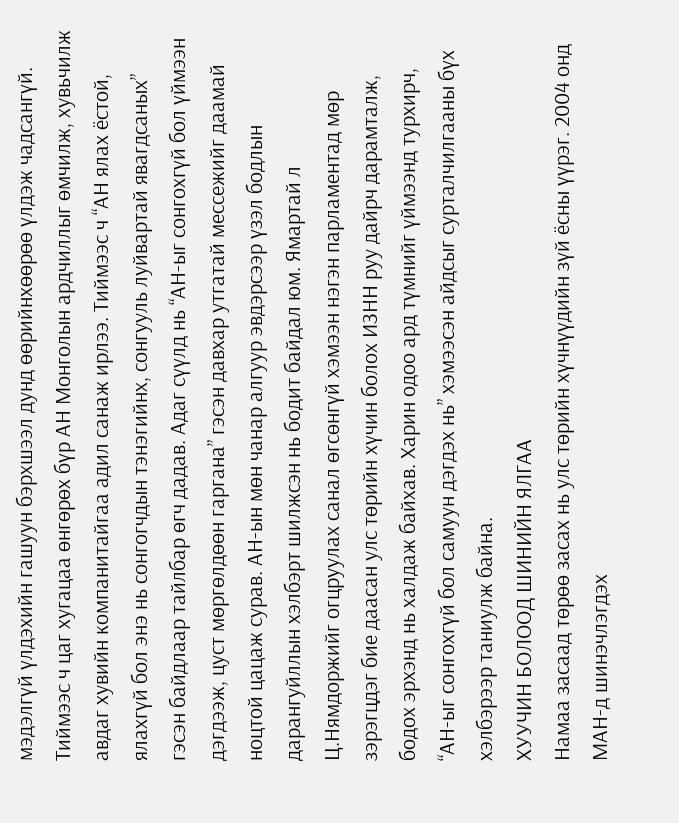мэдэлгүй үлдэхийн гашуун бэрхшээл дунд өөрийнхөөрөө үлдэж чадсангүй. Тиймээс ч цаг хугацаа өнгөрөх бүр АН Монголын ардчиллыг өмчилж, хувьчилж авдаг хувийн компанитайгаа адил санаж ирлээ. Тиймээс ч “АН ялах ёстой, ялахгүй бол энэ нь сонгогчдын тэнэгийнх, сонгууль луйвартай явагдсаных” гэсэн байдлаар тайлбар өгч дадав. Адаг сүүлд нь “АН-ыг сонгохгүй бол үймээн дэгдээж, цуст мөргөлдөөн гаргана” гэсэн давхар утгатай мессежийг даамай ноцтой цацаж сурав. АН-ын мөн чанар алгуур эвдэрсээр үзэл бодлын дарангуйллын хэлбэрт шилжсэн нь бодит байдал юм. Ямартай л Ц.Нямдоржийг огцруулах санал өгсөнгүй хэмээн нэгэн парламентад мөр зэрэгцдэг бие даасан улс төрийн хүчин болох ИЗНН руу дайрч дарамталж, бодох эрхэнд нь халдаж байхав. Харин одоо ард түмнийг үймээнд турхирч, “АН-ыг сонгохгүй бол самуун дэгдэх нь” хэмээсэн айдсыг сурталчилгааны бүх хэлбэрээр таниулж байна.
ХУУЧИН БОЛООД ШИНИЙН ЯЛГАА
Намаа засаад төрөө засах нь улс төрийн хүчнүүдийн зүй ёсны үүрэг. 2004 онд МАН-д шинэчлэгдэх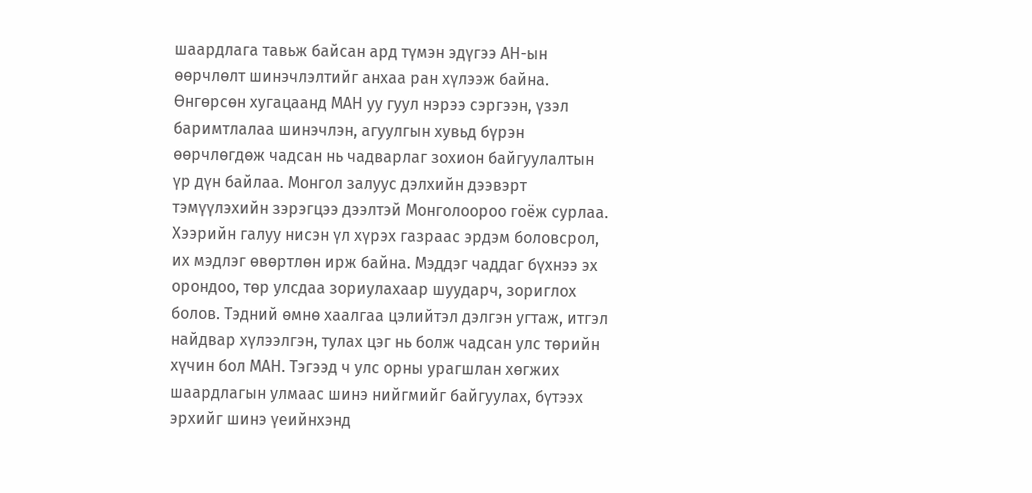шаардлага тавьж байсан ард түмэн эдүгээ АН-ын өөрчлөлт шинэчлэлтийг анхаа ран хүлээж байна. Өнгөрсөн хугацаанд МАН уу гуул нэрээ сэргээн, үзэл баримтлалаа шинэчлэн, агуулгын хувьд бүрэн өөрчлөгдөж чадсан нь чадварлаг зохион байгуулалтын үр дүн байлаа. Монгол залуус дэлхийн дээвэрт тэмүүлэхийн зэрэгцээ дээлтэй Монголоороо гоёж сурлаа. Хээрийн галуу нисэн үл хүрэх газраас эрдэм боловсрол, их мэдлэг өвөртлөн ирж байна. Мэддэг чаддаг бүхнээ эх орондоо, төр улсдаа зориулахаар шуударч, зориглох болов. Тэдний өмнө хаалгаа цэлийтэл дэлгэн угтаж, итгэл найдвар хүлээлгэн, тулах цэг нь болж чадсан улс төрийн хүчин бол МАН. Тэгээд ч улс орны урагшлан хөгжих шаардлагын улмаас шинэ нийгмийг байгуулах, бүтээх эрхийг шинэ үеийнхэнд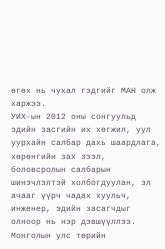өгөх нь чухал гэдгийг МАН олж харжээ.
УИХ-ын 2012 оны сонгуульд эдийн засгийн их хөгжил, уул уурхайн салбар дахь шаардлага, хөрөнгийн зах зээл, боловсролын салбарын шинэчлэлтэй холбогдуулан, эл ачааг үүрч чадах хуульч, инженер, эдийн засагчдыг олноор нь нэр дэвшүүллээ. Монголын улс төрийн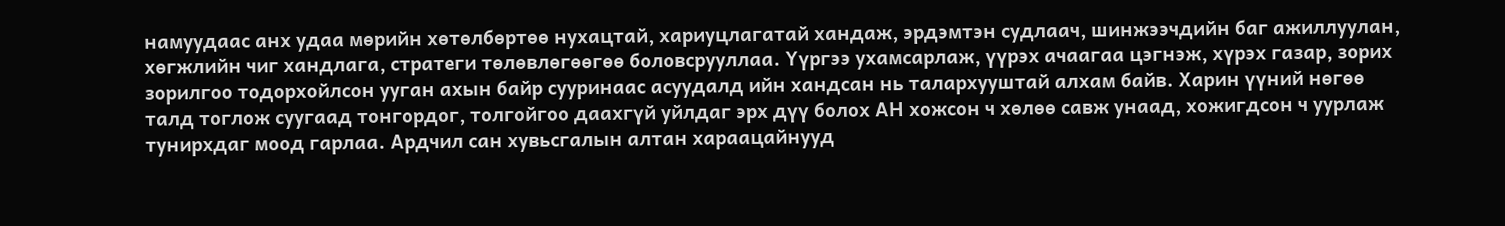намуудаас анх удаа мөрийн хөтөлбөртөө нухацтай, хариуцлагатай хандаж, эрдэмтэн судлаач, шинжээчдийн баг ажиллуулан, хөгжлийн чиг хандлага, стратеги төлөвлөгөөгөө боловсрууллаа. Үүргээ ухамсарлаж, үүрэх ачаагаа цэгнэж, хүрэх газар, зорих зорилгоо тодорхойлсон ууган ахын байр сууринаас асуудалд ийн хандсан нь талархууштай алхам байв. Харин үүний нөгөө талд тоглож суугаад тонгордог, толгойгоо даахгүй уйлдаг эрх дүү болох АН хожсон ч хөлөө савж унаад, хожигдсон ч уурлаж тунирхдаг моод гарлаа. Ардчил сан хувьсгалын алтан хараацайнууд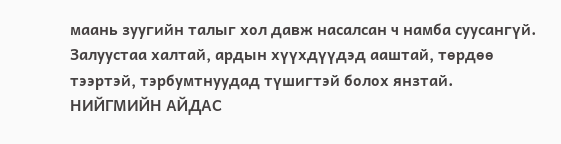маань зуугийн талыг хол давж насалсан ч намба суусангүй. Залуустаа халтай, ардын хүүхдүүдэд ааштай, төрдөө тээртэй, тэрбумтнуудад түшигтэй болох янзтай.
НИЙГМИЙН АЙДАС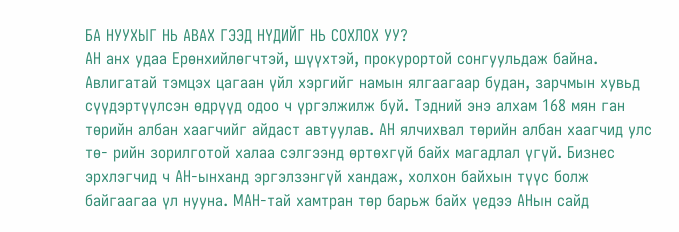БА НУУХЫГ НЬ АВАХ ГЭЭД НҮДИЙГ НЬ СОХЛОХ УУ?
АН анх удаа Ерөнхийлөгчтэй, шүүхтэй, прокурортой сонгуульдаж байна. Авлигатай тэмцэх цагаан үйл хэргийг намын ялгаагаар будан, зарчмын хувьд сүүдэртүүлсэн өдрүүд одоо ч үргэлжилж буй. Тэдний энэ алхам 168 мян ган төрийн албан хаагчийг айдаст автуулав. АН ялчихвал төрийн албан хаагчид улс тө- рийн зорилготой халаа сэлгээнд өртөхгүй байх магадлал үгүй. Бизнес эрхлэгчид ч АН-ынханд эргэлзэнгүй хандаж, холхон байхын түүс болж байгаагаа үл нууна. МАН-тай хамтран төр барьж байх үедээ АНын сайд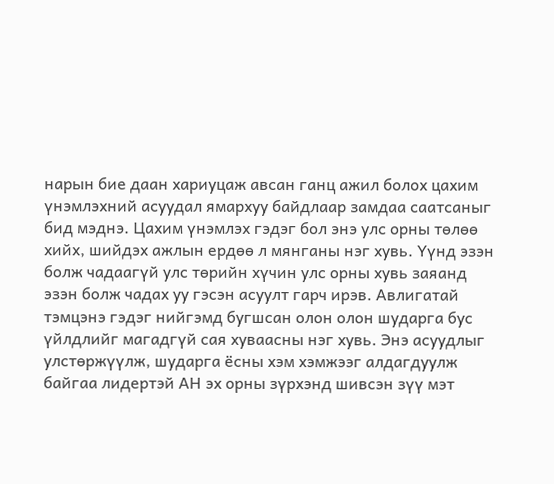нарын бие даан хариуцаж авсан ганц ажил болох цахим үнэмлэхний асуудал ямархуу байдлаар замдаа саатсаныг бид мэднэ. Цахим үнэмлэх гэдэг бол энэ улс орны төлөө хийх, шийдэх ажлын ердөө л мянганы нэг хувь. Үүнд эзэн болж чадаагүй улс төрийн хүчин улс орны хувь заяанд эзэн болж чадах уу гэсэн асуулт гарч ирэв. Авлигатай тэмцэнэ гэдэг нийгэмд бугшсан олон олон шударга бус үйлдлийг магадгүй сая хуваасны нэг хувь. Энэ асуудлыг улстөржүүлж, шударга ёсны хэм хэмжээг алдагдуулж байгаа лидертэй АН эх орны зүрхэнд шивсэн зүү мэт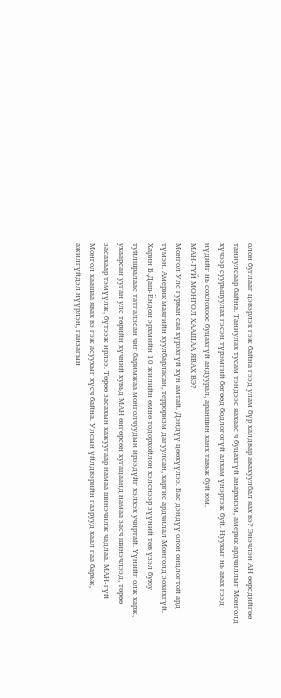олон буглааг цэвэрлэх гэж байна гээд улам бүр халдвар авахуулбал яах вэ? Энэчлэн АН өөрсдийгөө таниулсаар байна. Таниулах тусам тэндээс яахаас ч буцахгүй анархизм, америк ардчиллыг Монголд хүчээр суурьшуулах гэсэн түрэмгий бөгөөд бодлогогүй алхам үнэртэж буй. Нуухыг нь авах гээд нүдийг нь сохлохоос буцахгүй андуурал, араншин ханх тавьж буй юм.
МАН-ГҮЙ МОНГОЛ ХААШАА ЯВАХ ВЭ?
Монгол Улс гурван сая хүрэхгүй хүн амтай. Дэндүү цөөхүүлээ. Бас дэндүү олон онцлогтой ард түмэн. Америк маягийн хуулбарласан, терроризм дагуулсан, харгис ардчилал Монголд зохихгүй. Харин Б.Даш-Ёндон эрхмийн 10 жилийн өмнө тодорхойлон хэлснээр зүүний төв үзэл буюу туйлшралаас татгалзсан чиг баримжаа монголчуудын ирээдүйг хэлхэх учиртай. Үүнийг олж харж, ухаарсан ууган улс төрийн хүчний хувьд МАН өнгөрсөн хугацаанд намаа засч шинэчлээд, төрөө засахаар тэмүүлж, бүтээж ирлээ. Төрөө засахын хажуугаар намаа шинэчилж чадлаа. МАН-гүй Монгол хаашаа явах вэ гэж асуухыг хүсч байна. Улсын үйлдвэрийн газрууд хаал гаа барьж, ажилгүйдэл нүүрлэн, ганзагын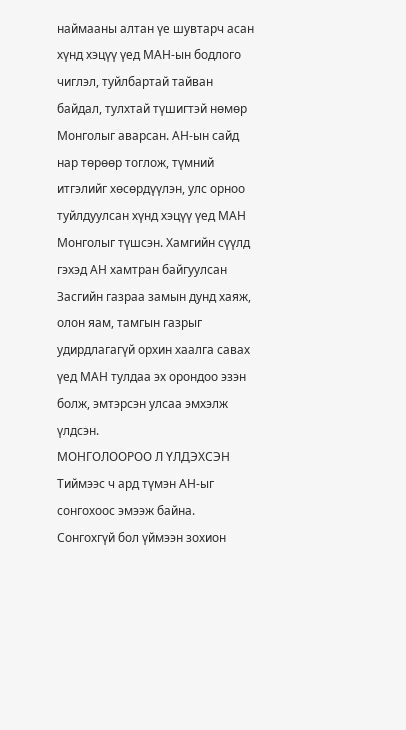наймааны алтан үе шувтарч асан хүнд хэцүү үед МАН-ын бодлого чиглэл, туйлбартай тайван байдал, тулхтай түшигтэй нөмөр Монголыг аварсан. АН-ын сайд нар төрөөр тоглож, түмний итгэлийг хөсөрдүүлэн, улс орноо туйлдуулсан хүнд хэцүү үед МАН Монголыг түшсэн. Хамгийн сүүлд гэхэд АН хамтран байгуулсан Засгийн газраа замын дунд хаяж, олон яам, тамгын газрыг удирдлагагүй орхин хаалга савах үед МАН тулдаа эх орондоо эзэн болж, эмтэрсэн улсаа эмхэлж үлдсэн.
МОНГОЛООРОО Л ҮЛДЭХСЭН
Тиймээс ч ард түмэн АН-ыг сонгохоос эмээж байна. Сонгохгүй бол үймээн зохион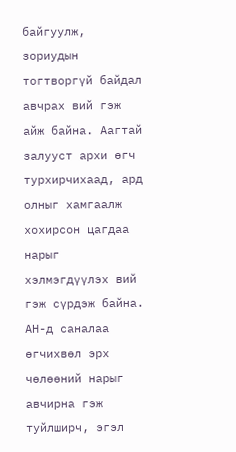байгуулж, зориудын тогтворгүй байдал авчрах вий гэж айж байна. Аагтай залууст архи өгч турхирчихаад, ард олныг хамгаалж хохирсон цагдаа нарыг хэлмэгдүүлэх вий гэж сүрдэж байна. АН-д саналаа өгчихвөл эрх чөлөөний нарыг авчирна гэж туйлширч, эгэл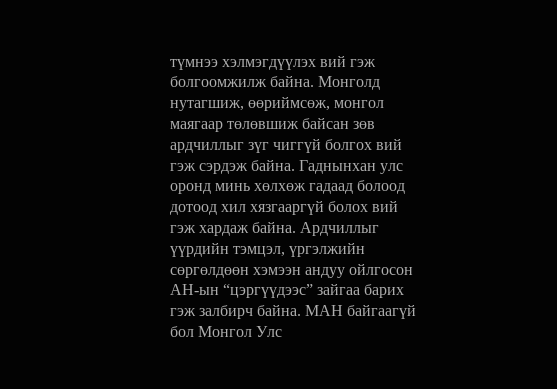түмнээ хэлмэгдүүлэх вий гэж болгоомжилж байна. Монголд нутагшиж, өөриймсөж, монгол маягаар төлөвшиж байсан зөв ардчиллыг зүг чиггүй болгох вий гэж сэрдэж байна. Гаднынхан улс оронд минь хөлхөж гадаад болоод дотоод хил хязгааргүй болох вий гэж хардаж байна. Ардчиллыг үүрдийн тэмцэл, үргэлжийн сөргөлдөөн хэмээн андуу ойлгосон АН-ын “цэргүүдээс” зайгаа барих гэж залбирч байна. МАН байгаагүй бол Монгол Улс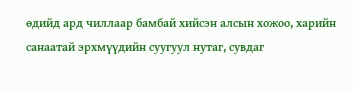өдийд ард чиллаар бамбай хийсэн алсын хожоо, харийн санаатай эрхмүүдийн суугуул нутаг, сувдаг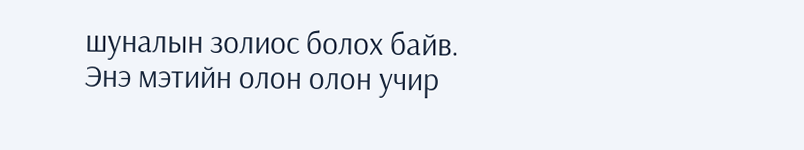шуналын золиос болох байв. Энэ мэтийн олон олон учир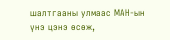шалтгааны улмаас МАН-ын үнэ цэнэ өсөж,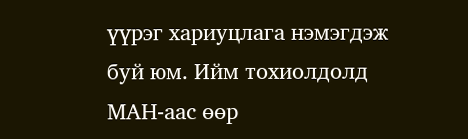үүрэг хариуцлага нэмэгдэж буй юм. Ийм тохиолдолд МАН-аас өөр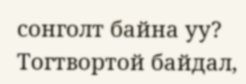сонголт байна уу? Тогтвортой байдал,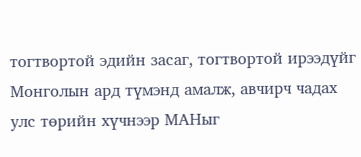тогтвортой эдийн засаг, тогтвортой ирээдүйг Монголын ард түмэнд амалж, авчирч чадах улс төрийн хүчнээр МАНыг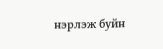нэрлэж буйн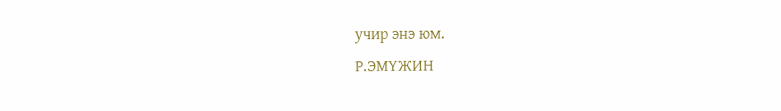учир энэ юм.
Р.ЭМҮЖИН